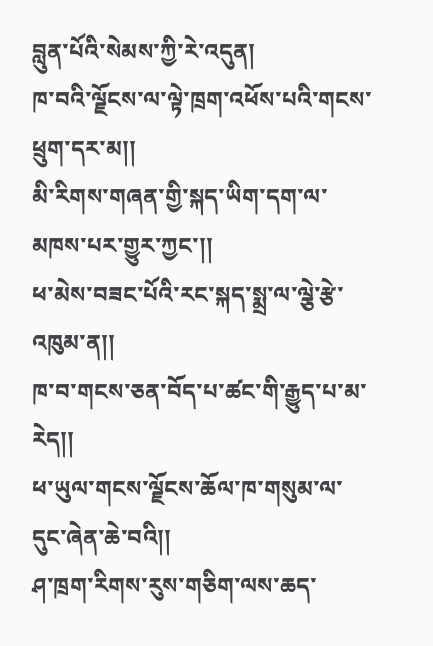བླུན་པོའི་སེམས་ཀྱི་རེ་འདུན།
ཁ་བའི་ལྗོངས་ལ་ལྟེ་ཁྲག་འཕོས་པའི་གངས་ཕྲུག་དར་མ།།
མི་རིགས་གཞན་གྱི་སྐད་ཡིག་དག་ལ་མཁས་པར་གྱུར་ཀྱང་།།
ཕ་མེས་བཟང་པོའི་རང་སྐད་སྨྲ་ལ་ལྕེ་རྩེ་འཁུམ་ན།།
ཁ་བ་གངས་ཅན་བོད་པ་ཚང་གི་རྒྱུད་པ་མ་རེད།།
ཕ་ཡུལ་གངས་ལྗོངས་ཆོལ་ཁ་གསུམ་ལ་དུང་ཞེན་ཆེ་བའི།།
ཤ་ཁྲག་རིགས་རུས་གཅིག་ལས་ཆད་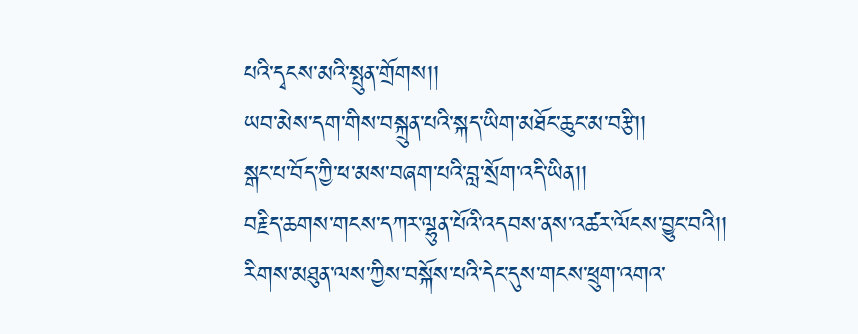པའི་དྭངས་མའི་སྤུན་གྲོགས།།
ཡབ་མེས་དག་གིས་བསྐྲུན་པའི་སྐད་ཡིག་མཐོང་ཆུང་མ་བརྩི།།
སྒང་པ་བོད་ཀྱི་ཕ་མས་བཞག་པའི་བླ་སྲོག་འདི་ཡིན།།
བརྗིད་ཆགས་གངས་དཀར་ལྷུན་པོའི་འདབས་ནས་འཚར་ལོངས་བྱུང་བའི།།
རིགས་མཐུན་ལས་ཀྱིས་བསྐོས་པའི་དེང་དུས་གངས་ཕྲུག་འགའ་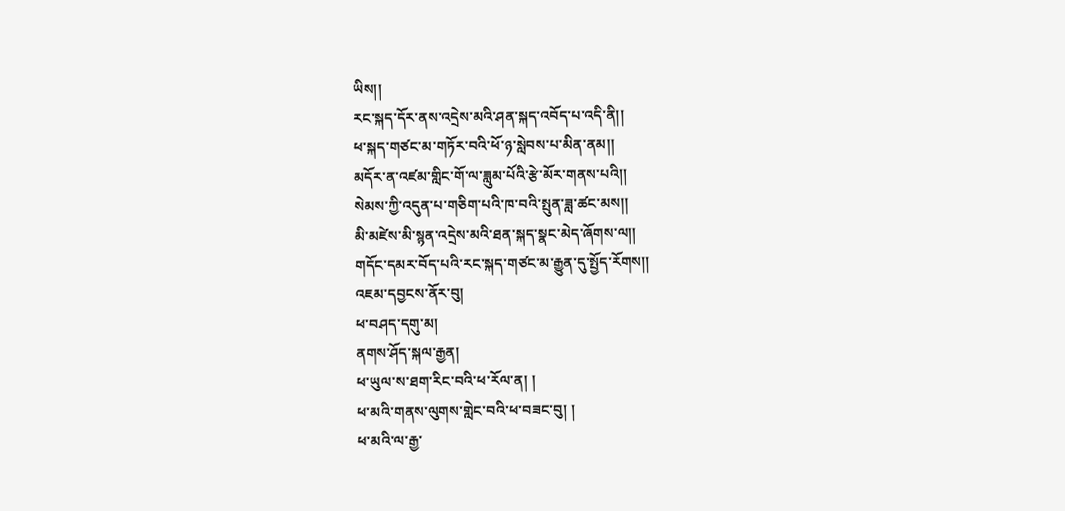ཡིས།།
རང་སྐད་དོར་ནས་འདྲེས་མའི་ཤན་སྐད་འབོད་པ་འདི་ནི།།
ཕ་སྐད་གཙང་མ་གཏོར་བའི་ཕོ་ཉ་སླེབས་པ་མིན་ནམ།།
མདོར་ན་འཛམ་གླིང་གོ་ལ་ཟླུམ་པོའི་རྩེ་མོར་གནས་པའི།།
སེམས་ཀྱི་འདུན་པ་གཅིག་པའི་ཁ་བའི་སྤུན་ཟླ་ཚང་མས།།
མི་མཛེས་མི་སྙན་འདྲེས་མའི་ཐན་སྐད་སྣང་མེད་ཞོགས་ལ།།
གདོང་དམར་བོད་པའི་རང་སྐད་གཙང་མ་རྒྱུན་དུ་སྤྱོད་རོགས།།
འཇམ་དབྱངས་ནོར་བུ།
ཕ་བཤད་དགུ་མ།
ནགས་ཤོད་སྐལ་རྒྱན།
ཕ་ཡུལ་ས་ཐག་རིང་བའི་ཕ་རོལ་ན། །
ཕ་མའི་གནས་ལུགས་གླེང་བའི་ཕ་བཟང་བུ། །
ཕ་མའི་ལ་རྒྱ་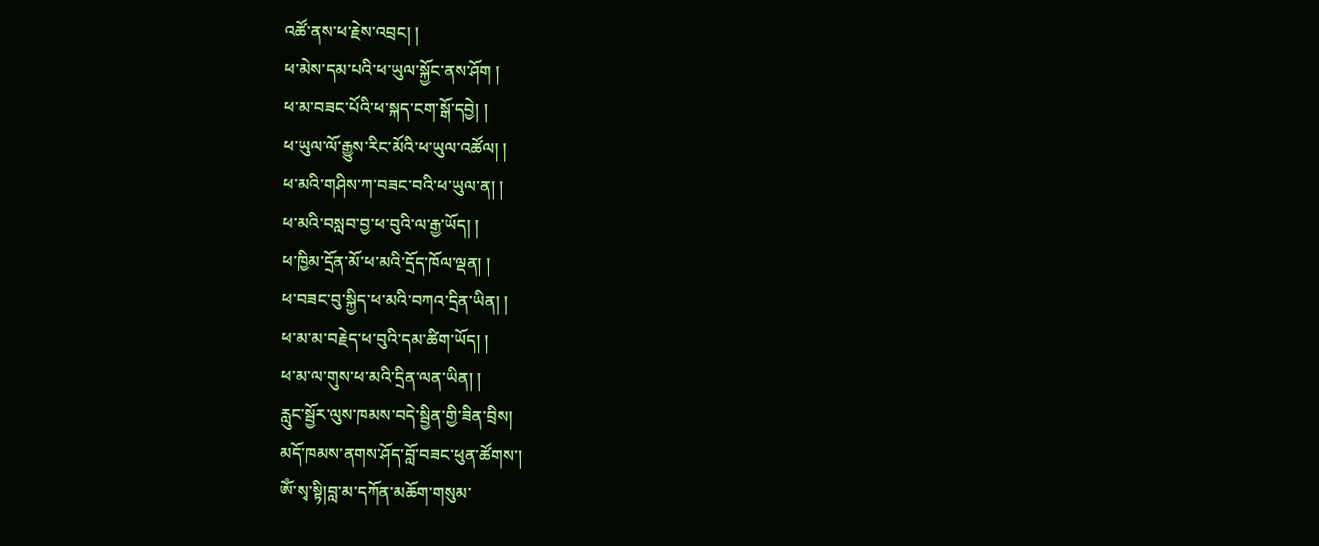འཚོ་ནས་ཕ་རྗེས་འབྲང། །
ཕ་མེས་དམ་པའི་ཕ་ཡུལ་སྐྱོང་ནས་ཤོག །
ཕ་མ་བཟང་པོའི་ཕ་སྐད་ངག་སྒོ་དབྱེ། །
ཕ་ཡུལ་ལོ་རྒྱུས་རིང་མོའི་ཕ་ཡུལ་འཚོལ། །
ཕ་མའི་གཤིས་ཀ་བཟང་བའི་ཕ་ཡུལ་ན། །
ཕ་མའི་བསླབ་བྱ་ཕ་བུའི་ལ་རྒྱ་ཡོད། །
ཕ་ཁྱིམ་དྲོན་མོ་ཕ་མའི་དྲོད་ཁོལ་ལྡན། །
ཕ་བཟང་བུ་སྐྱིད་ཕ་མའི་བཀའ་དྲིན་ཡིན། །
ཕ་མ་མ་བརྗེད་ཕ་བུའི་དམ་ཚིག་ཡོད། །
ཕ་མ་ལ་གུས་ཕ་མའི་དྲིན་ལན་ཡིན། །
རླུང་སྦྱོར་ལུས་ཁམས་བདེ་སྦྱིན་གྱི་ཟིན་བྲིས།
མདོ་ཁམས་ནགས་ཤོད་བློ་བཟང་ཕུན་ཚོགས་།
ཨོཾ་སྭ་སྟི།བླ་མ་དཀོན་མཆོག་གསུམ་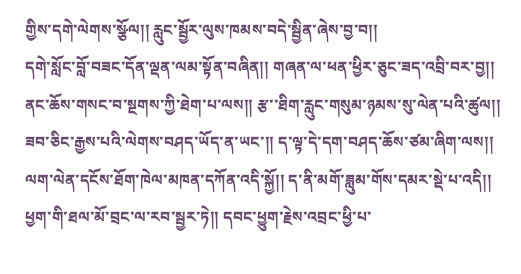གྱིས་དགེ་ལེགས་སྩོལ།། རླུང་སྦྱོར་ལུས་ཁམས་བདེ་སྦྱིན་ཞེས་བྱ་བ།།
དགེ་སློང་བློ་བཟང་དོན་ལྡན་ལམ་སྟོན་བཞིན།། གཞན་ལ་ཕན་ཕྱིར་ཅུང་ཟད་འབྲི་བར་བྱ།།
ནང་ཆོས་གསང་བ་སྔགས་ཀྱི་ཐེག་པ་ལས།། རྩ་་ཐིག་རླུང་གསུམ་ཉམས་སུ་ལེན་པའི་ཚུལ།།
ཟབ་ཅིང་རྒྱས་པའི་ལེགས་བཤད་ཡོད་ན་ཡང་།། ད་ལྟ་དེ་དག་བཤད་ཆོས་ཙམ་ཞིག་ལས།།
ལག་ལེན་དངོས་ཐོག་ཁེལ་མཁན་དཀོན་འདི་སྐྱོ།། ད་ནི་མགོ་ཟླུམ་གོས་དམར་སྡེ་པ་འདི།།
ཕྱག་གི་ཐལ་མོ་བྲང་ལ་རབ་སྦྱར་ཏེ།། དབང་ཕྱུག་རྗེས་འབྲང་ཕྱི་པ་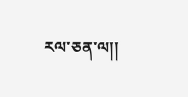རལ་ཅན་ལ།།